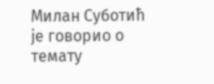Милан Суботић је говорио о темату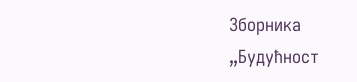Зборника „Будућност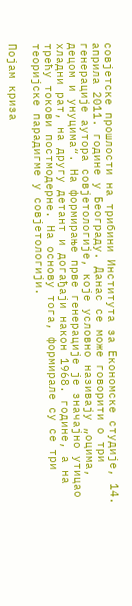совјетске прошлости на трибини Института за Економске студије, 14. априла 2011. године у Београду. Данас се може говорити о три генерације аутора совјетологије, које условно називају „оцима, децом и унуцима“. На формирање прве генерације је значајно утицао хладни рат, на другу детант и догађаји након 1968. године, а на трећу токови постмодерне. На основу тога, формирале су се три теоријске парадигме у совјетологији.

Појам криза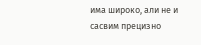има широко, али не и сасвим прецизно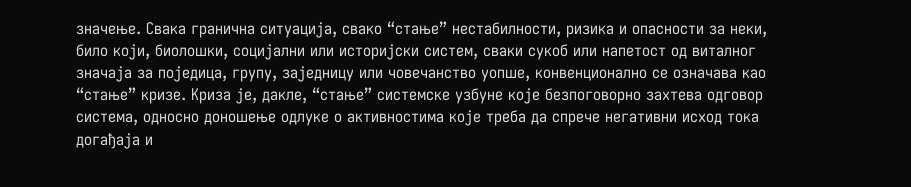значење. Свака гранична ситуација, свако “стање” нестабилности, ризика и опасности за неки, било који, биолошки, социјални или историјски систем, сваки сукоб или напетост од виталног значаја за поједица, групу, заједницу или човечанство уопше, конвенционално се означава као “стање” кризе. Криза је, дакле, “стање” системске узбуне које безпоговорно захтева одговор система, односно доношење одлуке о активностима које треба да спрече негативни исход тока догађаја и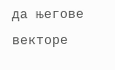да његове векторе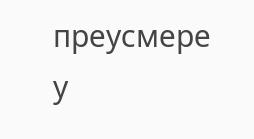преусмере у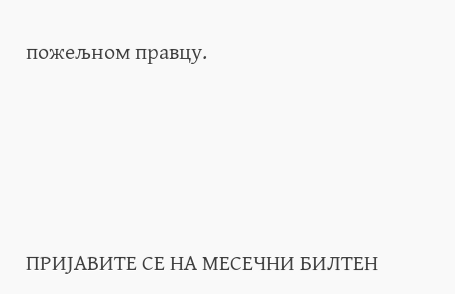пожељном правцу.





ПРИЈАВИТЕ СЕ НА МЕСЕЧНИ БИЛТЕН